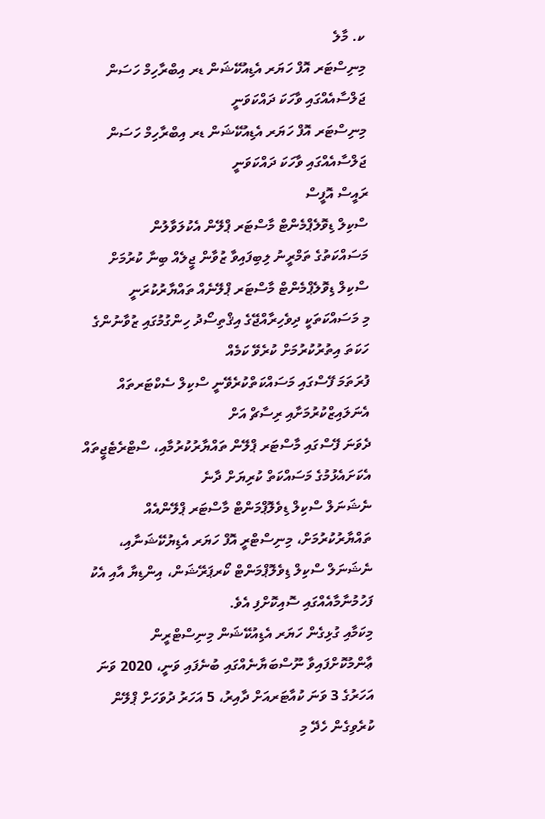ކ. މާލެ
މިނިސްޓަރ އޮފް ހަޔަރ އެޑިއުކޭޝަން ޑރ އިބްރާހިމް ހަސަން ޖަލްސާއެއްގައި ވާހަކަ ދައްކަވަނީ
މިނިސްޓަރ އޮފް ހަޔަރ އެޑިއުކޭޝަން ޑރ އިބްރާހިމް ހަސަން ޖަލްސާއެއްގައި ވާހަކަ ދައްކަވަނީ
ރައީސް އޮފީސް
ސްކިލް ޑިވޮލެޕްމެންޓް މާސްޓަރ ޕްލޭން އެކުލަވާލުން
މަސައްކަތުގެ ތަމްރީނު ލިބިފައިވާ ޒުވާން ޖީލެއް ބިނާ ކުރުމަށް ސްކިލް ޑިވޮލެޕްމެންޓް މާސްޓަރ ޕްލޭނެއް ތައްޔާރުކުރަނީ
މި މަސައްކަތަކީ ދިވެހިރާއްޖޭގެ އިޤްތިސޯދު ހިންގުމުގައި ޒުވާނުންގެ ހަކަތަ އިތުރުކުރުމަށް ކުރެވޭ ކަމެއް
ފުރަތަމަ ފޭސްގައި މަސައްކަތްކުރެވޭނީ ސްކިލް ސެކްޓަރތައް އެނަލައިޒްކުރުމަށާއި ރިސާޗް އަށް
ދެވަނަ ފޭސްގައި މާސްޓަރ ޕްލޭން ތައްޔާރުކުރުމާއި، ސްޓްރެޓެޖީތައް އެކަށައެޅުމުގެ މަސައްކަތް ކުރިޔަށް ދާނެ
ނެޝަނަލް ސްކިލް ޑިވެލޮޕްމަންޓް މާސްޓަރ ޕްލޭންއެއް ތައްޔާރުކުރުމަށް، މިނިސްޓްރީ އޮފް ހަޔަރ އެޑިޔުކޭޝަނާއި، ނެޝަނަލް ސްކިލް ޑިވެލޮޕްމަންޓް ކޯރޕަރޭޝަން، އިންޑިޔާ އާއި އެކު ފަހުމުނާމާއެއްގައި ސޮއިކޮށްފި އެވެ.
މިކަމާއި ގުޅިގެން ހަޔަރ އެޑިއުކޭޝަން މިނިސްޓްރީން ޢާންމުކޮށްފައިވާ ނޫސްބަޔާނެއްގައި ބުނެފައި ވަނީ، 2020 ވަނަ އަހަރުގެ 3 ވަނަ ކުއާޓަރއަށް ދާއިރު، 5 އަހަރު ދުވަހަށް ޕްލޭން ކުރެވިގެން ހެދޭ މި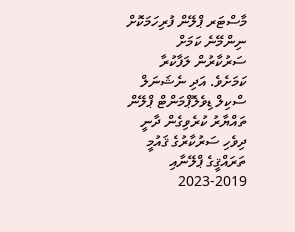މާސްޓަރ ޕްލޭން ފުރިހަމަކޮށް ނިންމޭނެ ކަމަށް ސަރުކާރުން ލަފާކުރާ ކަމަށެވެ. އަދި ނެޝަނަލް ސްކިލް ޑިވެލޮޕްމަންޓް ޕްލޭން ތައްޔާރު ކުރެވިގެން ދާނީ ދިވެހި ސަރުކާރުގެ ޤައުމީ ތަރައްޤީގެ ޕްލޭނާއި 2019-2023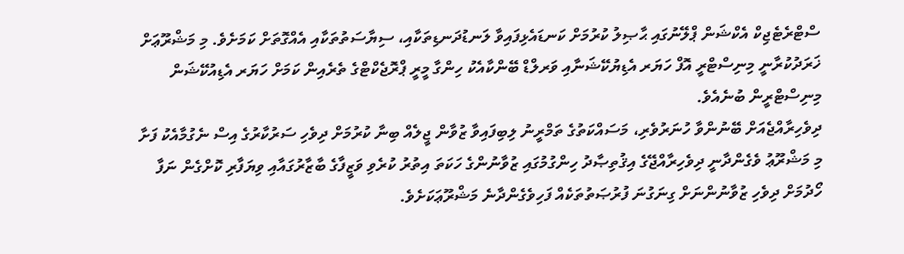ސްޓްރެޓެޖިކް އެކްޝަން ޕްލޭނުގައި ޙާޞިލު ކުރުމަށް ކަނޑައެޅިފައިވާ ލަނޑުދަނޑިތަކާއި، ސިޔާސަތުތަކާއި އެއްގޮތަށް ކަމަށެވެ. މި މަޝްރޫޢަށް ޚަރަދުކުރާނީ މިނިސްޓްރީ އޮފް ހަޔަރ އެޑިޔުކޭޝަނާއި ވަރލްޑް ބޭންކާއެކު ހިންގާ މީރީ ޕްރޮޖެކްޓްގެ ތެރެއިން ކަމަށް ހަޔަރ އެޑިއުކޭޝަން މިނިސްޓްރީން ބުނެއެވެ.
ދިވެހިރާއްޖެއަށް ބޭނުންވާ ހުނަރުވެރި، މަސައްކަތުގެ ތަމްރީނު ލިބިފައިވާ ޒުވާން ޖީލެއް ބިނާ ކުރުމަށް ދިވެހި ސަރުކާރުގެ އިސް ނެގުމާއެކު ފަށާ މި މަޝްރޫޢު ވެގެންދާނީ ދިވެހިރާއްޖޭގެ އިޤުތިޞާދު ހިންގުމުގައި ޒުވާނުންގެ ހަކަތަ އިތުރު ކުރެވި ވަޒީފާގެ ބާޒާރުގައާއި ވިޔަފާރި ކޮށްގެން ނަފާ ހޯދުމަށް ދިވެހި ޒުވާނުންނަށް ގިނަގުނަ ފުރުޞަތުތަކެއް ފަހިވެގެންދާނެ މަޝްރޫޢަކަށެވެ.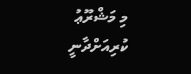މި މަޝްރޫޢު ކުރިއަށްދާނީ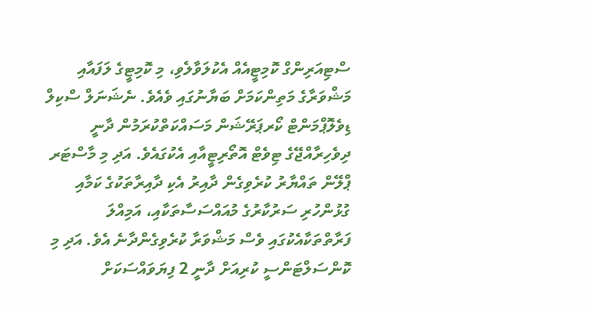ސްޓިއަރިންގް ކޮމިޓީއެއް އެކުލަވާލެވި، މި ކޮމިޓީގެ ލަފައާއި މަޝްވަރާގެ މަތިންކަމަށް ބަޔާނުގައި ވެއެވެ. ނެޝަނަލް ސްކިލް ޑިވެލޮޕްމަންޓް ކޯރޕަރޭޝަން މަސައްކަތްކުރަމުން ދާނީ ދިވެހިރާއްޖޭގެ ޓިވެޓް އޮތޯރިޓީއާއި އެކުގައެވެ. އަދި މި މާސްޓަރ ޕްލޭން ތައްޔާރު ކުރެވިގެން ދާއިރު އެކި ދާއިރާތަކުގެ ކަމާއި ގުޅުންހުރި ސަރުކާރުގެ މުއައްސަސާތަކާއި، އަމިއްލަ ފަރާތްތަކާއެކުގައި ވެސް މަޝްވަރާ ކުރެވިގެންދާނެ އެވެ. އަދި މި ކޮންސަލްޓަންސީ ކުރިއަށް ދާނީ 2 ފިޔަވައްސަކަށް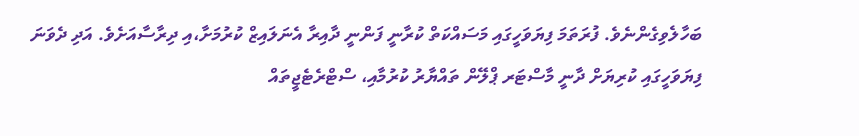ބަހާލެވިގެންނެވެ. ފުރަތަމަ ފިޔަވަހީގައި މަސައްކަތް ކުރާނީ ފަންނީ ދާއިރާ އެނަލައިޒް ކުރުމަށާ،އި ދިރާސާއަށެވެ. އަދި ދެވަނަ ފިޔަވަހީގައި ކުރިޔަށް ދާނީ މާސްޓަރ ޕްލޭން ތައްޔާރު ކުރުމާއި، ސްޓްރެޓެޖީތައް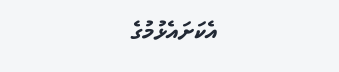އެކަށައެޅުމުގެ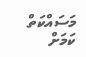މަސައްކަތް ކަމަށް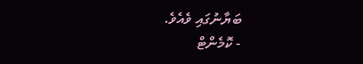ބަޔާނުގައި ވެއެވެ.
- ކޮމެންޓް